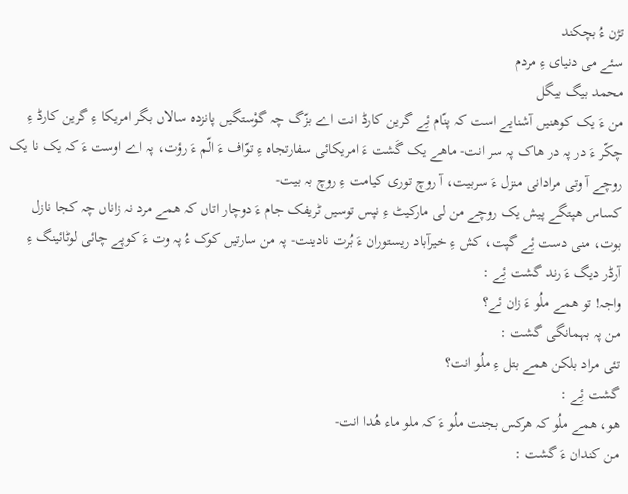تژن ءُ بچکند
سئے می دنیای ءِ مردم
محمد بیگ بیگل
من ءَ یک کوھنیں آشنایے است کہ پنّام ئِے گرین کارڈ انت اے بزّگ چہ گوْستگیں پانزدہ سالاں بگر امریکا ءِ گرین کارڈ ءِ چکّر ءَ در پہ در ھاک پہ سر انت- ماھے یک گَشت ءَ امریکائی سفارتجاہ ءِ توّاف ءَ الّم ءَ رؤت، پہ اے اوست ءَ کہ یک نا یک روچے آ وتی مرادانی منزل ءَ سربیت، آ روچ توری کیامت ءِ روچ بہ بیت-
کساس ھپتگے پیش یک روچے من لی مارکیٹ ءِ نپس توسیں ٹریفک جام ءَ دوچار اتاں کہ ھمے مرد نہ زاناں چہ کجا نازل بوت، منی دست ئِے گپت، کش ءِ خیرآباد ریستوران ءَ بُرت نادینت- پہ من سارتیں کوک ءُ پہ وت ءَ کوپے چائی لوٹائینگ ءِ آرڈر دیگ ءَ رند گشت ئِے :
واجہ! تو ھمے ملُو ءَ زان ئے؟
من پہ بہمانگی گشت :
تئی مراد بلکن ھمے بتل ءِ ملُو انت؟
گشت ئِے :
ھو، ھمے ملُو کہ ھرکس بجنت ملُو ءَ کہ ملو ماء ھُدا انت-
من کندان ءَ گشت :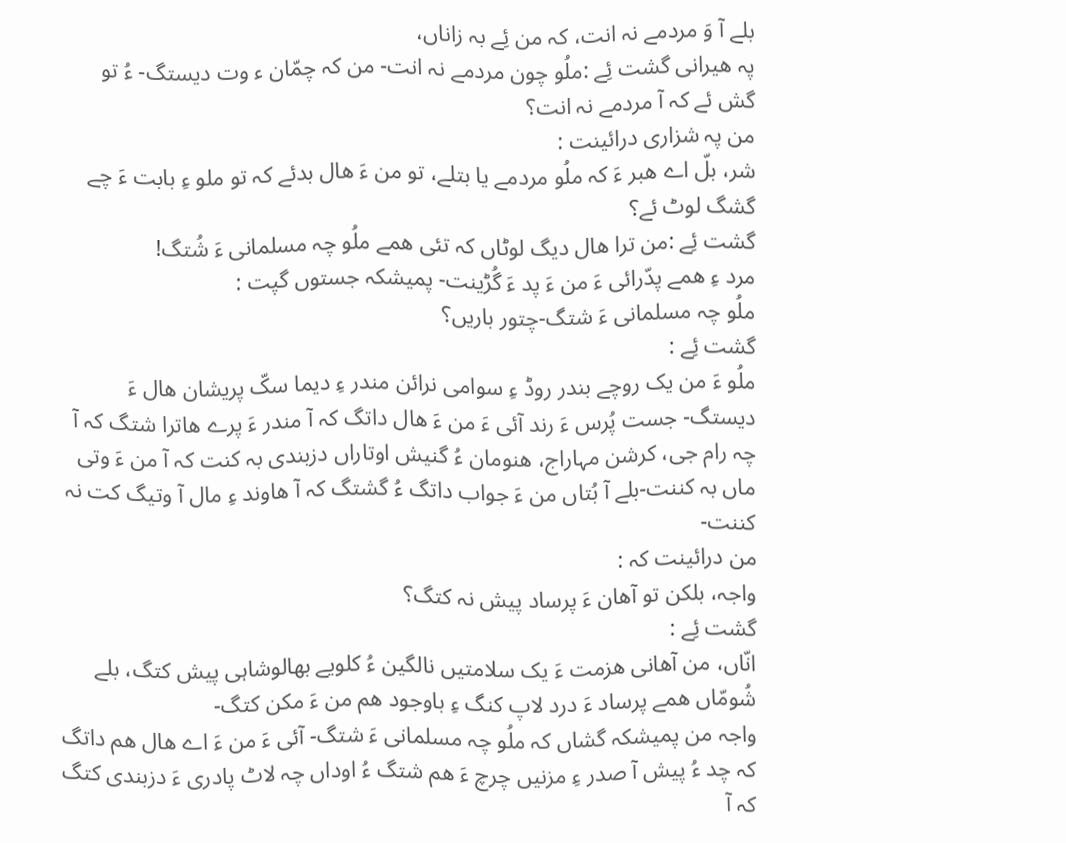بلے آ وَ مردمے نہ انت، کہ من ئِے بہ زاناں،
پہ ھیرانی گشت ئِے :ملُو چون مردمے نہ انت- من کہ چمّان ء وت دیستگ- ءُ تو
گش ئے کہ آ مردمے نہ انت؟
من پہ شزاری درائینت :
شر، بلّ اے ھبر ءَ کہ ملُو مردمے یا بتلے، تو من ءَ ھال بدئے کہ تو ملو ءِ بابت ءَ چے گشگ لوٹ ئے؟
گشت ئِے :من ترا ھال دیگ لوٹاں کہ تئی ھمے ملُو چہ مسلمانی ءَ شُتگ!
مرد ءِ ھمے پدّرائی ءَ من ءَ پد ءَ گُڑینت- پمیشکہ جستوں گپت :
ملُو چہ مسلمانی ءَ شتگ-چتور باریں؟
گشت ئِے :
ملُو ءَ من یک روچے بندر روڈ ءِ سوامی نرائن مندر ءِ دیما سکّ پریشان ھال ءَ دیستگ- جست پُرس ءَ رند آئی ءَ من ءَ ھال داتگ کہ آ مندر ءَ پرے ھاترا شتگ کہ آ چہ رام جی، کرشن مہاراج، ھنومان ءُ گنیش اوتاراں دزبندی بہ کنت کہ آ من ءَ وتی ماں بہ کننت-بلے آ بُتاں من ءَ جواب داتگ ءُ گشتگ کہ آ ھاوند ءِ مال آ وتیگ کت نہ کننت-
من درائینت کہ :
واجہ، بلکن تو آھان ءَ پرساد پیش نہ کتگ؟
گشت ئِے :
انّاں، من آھانی ھزمت ءَ یک سلامتیں نالگین ءُ کلویے بھالوشاہی پیش کتگ، بلے شُومّاں ھمے پرساد ءَ درد لاپ کنگ ءِ باوجود ھم من ءَ مکن کتگ-
واجہ من پمیشکہ گشاں کہ ملُو چہ مسلمانی ءَ شتگ- آئی ءَ من ءَ اے ھال ھم داتگ کہ چد ءُ پیش آ صدر ءِ مزنیں چرچ ءَ ھم شتگ ءُ اوداں چہ لاٹ پادری ءَ دزبندی کتگ کہ آ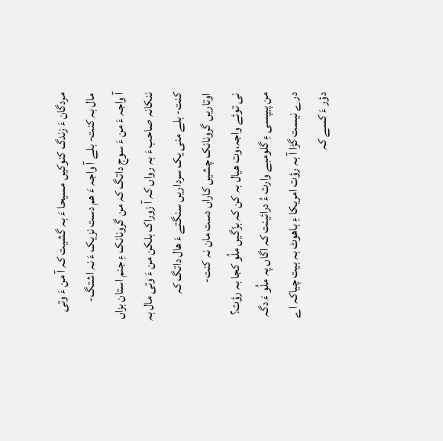مردگان ءَ زندگ کنوکیں مسیحا ءَ بہ گشیت کہ آ من ءَ وتی مال بہ کنت- بلے آ واجہ ءَ ھم دست نزیک ءَ نہ اشتگ-
آ واجہ ءَ من ءَ سوج داتگ کہ من گرونانک ءِ جنم استان بزاں ننکانہ صاحب ءَ بہ رواں کہ آ زوراک بلکن من ءَ وتی مال بہ کنت- بلے منی یک سرداریں سنگتے ءَ ھال داتگ کہ اوتاریں گرونانک چشیں کاراں دست مان نہ کنت-
نی توئے واجہ،وت ھیال بہ کن کہ بزّگیں ملُو کجا بہ رؤت؟
من پیپسی ءِ گلومبے وارت ءُ درائینت کہ اگاں پہ ملُو ءَ دگہ درے نیست گڑا آ بہ رؤت امریکا ءِ باھوٹ بہ بیت چیاکہ اے دؤر ءَ کسے کہ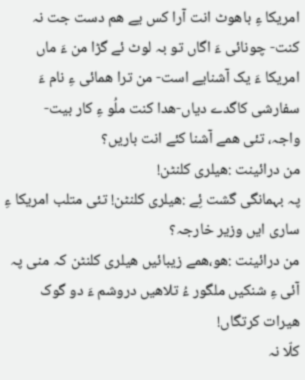امریکا ءِ باھوٹ انت آرا کس یے ھم دست جت نہ کنت- چونائی ءَ اگاں تو بہ لوٹ ئے گڑا من ءَ ماں امریکا ءَ یک آشنایے است- من ترا ھمائی ءِ نام ءَ سفارشی کاگدے دیاں-ھدا کنت ملُو ءِ کار بیت-
واجہ، تئی ھمے آشنا کئے انت باریں؟
من درائینت :ھیلری کلنٹن!
پہ بہمانگی گشت ئِے :ھیلری کلنٹن! تئی متلب امریکا ءِ ساری ایں وزیر خارجہ؟
من درائینت :ھو،ھمے زیبائیں ھیلری کلنٹن کہ منی پہ آئی ءِ شنکیں ملگور ءُ تلاھیں دروشم ءَ دو گوک ھیرات کرتگاں!
کلّا نہ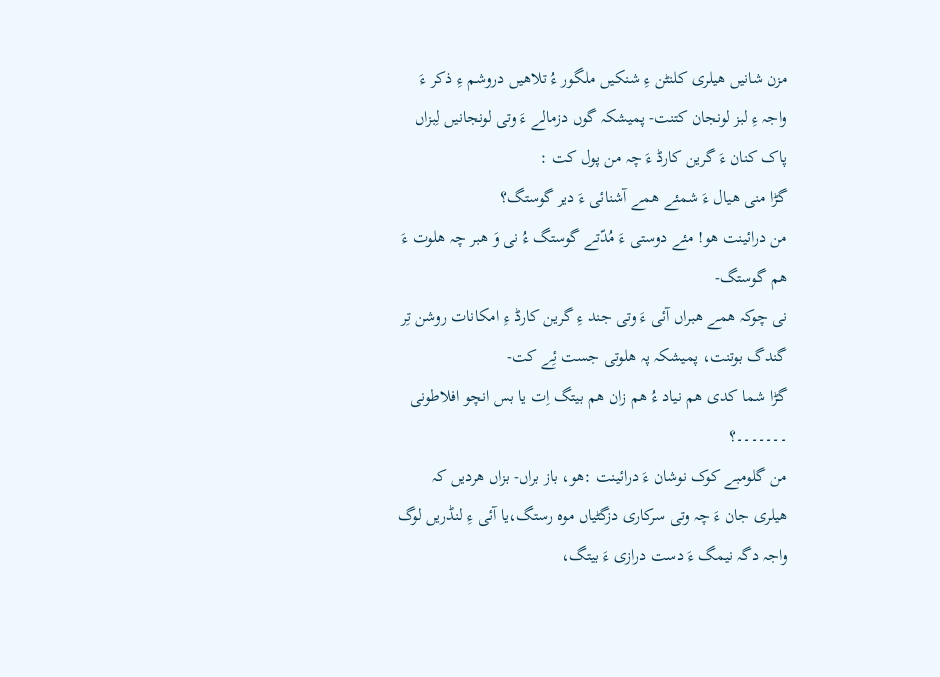مزن شانیں ھیلری کلنٹن ءِ شنکیں ملگور ءُ تلاھیں دروشم ءِ ذکر ءَ واجہ ءِ لبز لونجان کتنت- پمیشکہ گوں دزمالے ءَ وتی لونجانیں لِبزاں پاک کنان ءَ گرین کارڈ ءَ چہ من پول کت :
گڑا منی ھیال ءَ شمئے ھمے آشنائی ءَ دیر گوستگ؟
من درائینت ھو! مئے دوستی ءَ مُدّتے گوستگ ءُ نی وَ ھبر چہ ھلوت ءَ ھم گوستگ-
نی چوکہ ھمے ھبراں آئی ءَ وتی جند ءِ گرین کارڈ ءِ امکانات روشن تِر گندگ بوتنت، پمیشکہ پہ ھلوتی جست ئِے کت-
گڑا شما کدی ھم نیاد ءُ ھم زان ھم بیتگ اِت یا بس انچو افلاطونی ۔۔۔۔۔۔۔؟
من گلومبے کوک نوشان ءَ درائینت :ھو، باز براں- بزاں ھردیں کہ ھیلری جان ءَ چہ وتی سرکاری دزگٹیاں موہ رستگ،یا آئی ءِ لنڈریں لوگ واجہ دگہ نیمگ ءَ دست درازی ءَ بیتگ،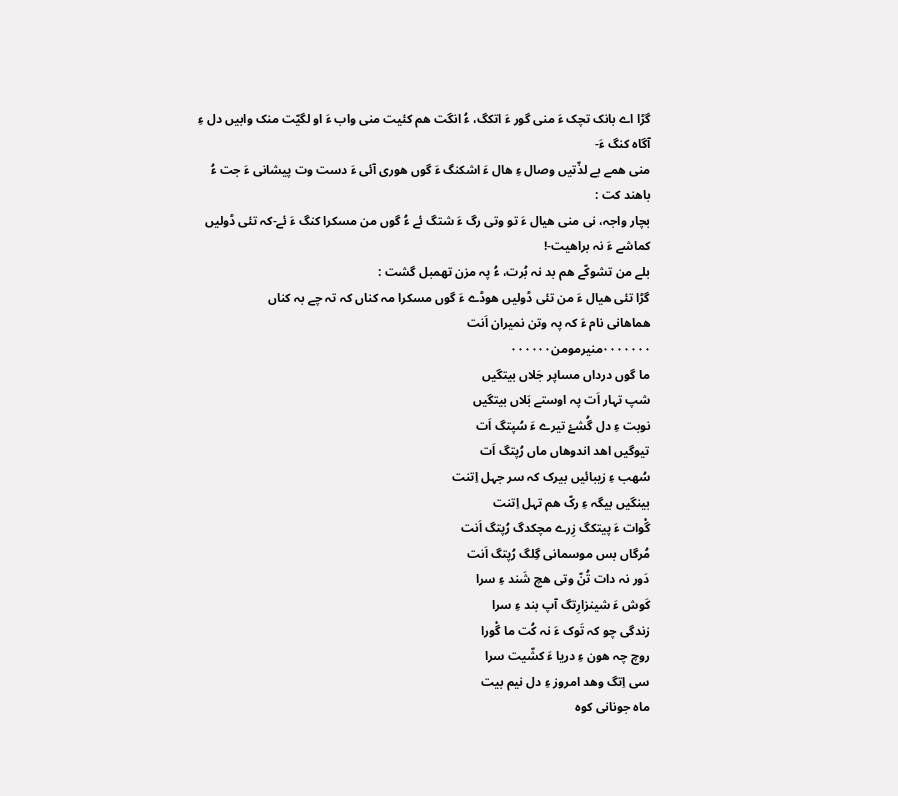گڑا اے بانک تچک ءَ منی گور ءَ اتکگ، ءُ انگت ھم کئیت منی واب ءَ او لگیّت منک وابیں دل ءِ آگاہ کنگ ءَ-
منی ھمے بے لذّتیں وصال ءِ ھال ءَ اشکنگ ءَ گوں ھوری آئی ءَ دست وت پیشانی ءَ جت ءُ باھند کت :
بچار واجہ، نی منی ھیال ءَ تو وتی رگ ءَ شتگ ئے ءُ گوں من مسکرا کنگ ءَ ئے-کہ تئی ڈولیں کماشے ءَ نہ براھیت-!
بلے من تشوکّے ھم بد نہ بُرت، ءُ پہ مزن تھمبل گشت :
گڑا تئی ھیال ءَ من تئی ڈولیں ھوڈے ءَ گوں مسکرا مہ کناں کہ تہ چے بہ کناں
هماهانی نام ءَ کہ پہ وتن نمیران اَنت
۰۰۰۰۰۰۰منیرمومن۰۰۰۰۰۰
ما گوں درداں مساپر جَلاں بیتگیں
شپ تہار اَت پہ اوستے بَلاں بیتگیں
نوبت ءِ دل گُشۓ تیرے ءَ سُپتگ اَت
تیوگیں اهد اندوهاں ماں رُپتگ اَت
سُھب ءِ زیبائیں بیرک کہ سر جہل اِتنت
بینگیں بیگہ ءِ رکّ هم تہل اِتنت
گْوات ءَ پیتکگ زِرے مچکدگ رُپتگ اَنت
مُرگاں بس موسمانی گِلگ رُپتگ اَنت
دَور نہ دات تُنّ وتی هچ شَند ءِ سرا
کَوش ءَ شینزارِتگ آپ بند ءِ سرا
زندگی چو کہ تَوک ءَ نہ کُت ما گْورا
روچ چہ ھون ءِ دریا ءَ کشّیت سرا
سی اِتگ وھد امروز ءِ دل نیم بیت
ماہ جونانی کوہ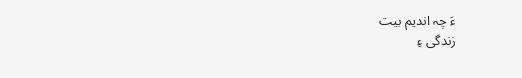ءَ چہ اندیم بیت
زندگی ءِ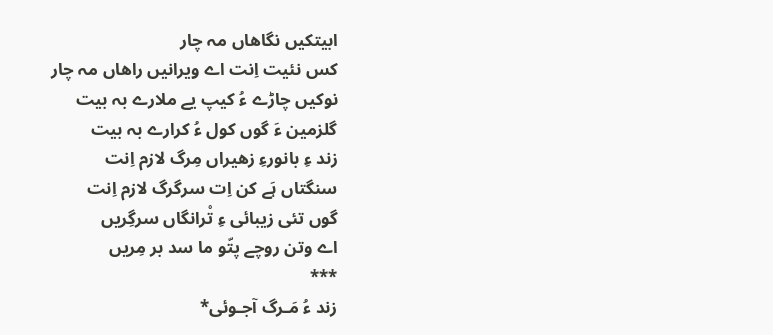ابیتکیں نگاهاں مہ چار
کس نئیت اِنت اے ویرانیں راهاں مہ چار
نوکیں چاڑے ءُ کیپ یے ملارے بہ بیت
گلزمین ءَ گوں کول ءُ کرارے بہ بیت
زند ءِ بانورءِ زهیراں مِرگ لازم اِنت
سنگتاں ہَے کن اِت سرگرگ لازم اِنت
گوں تئی زیبائی ءِ تْرانگاں سرگِریں
اے وتن روچے پتّو ما سد بر مِریں
***
زند ءُ مَـرگ آجـوئی*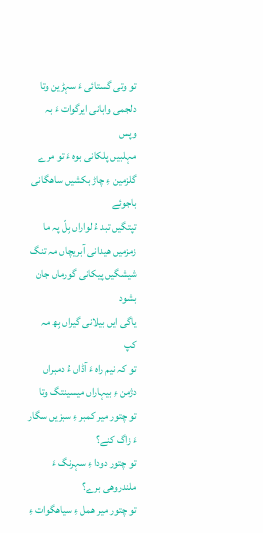تو وتی گستائی ءَ سہڑین وتا
دلجمی وابانی ایرگوات ءَ بہ وپس
مہلبیں پلکانی بوہ ءَ تو مرے
گلزمین ءِ چاڑ بکشیں ساھگانی باجوئے
تپتگیں تبد ءُ لواراں بِلّ پہ ما
زمزمیں ھیدانی آبریچاں مہ تنگ
شیشگیں پیکانی گورماں جان بشود
یاگی ایں بیلانی گیراں بِھ مہ کپ
تو کہ نیم راہ ءَ آڈاں ءُ دمبراں
دژمن ءِ بیہاراں میسینتگ وتا
تو چتور میر کمبر ءِ سبزیں سگار ءَ زاگ کنے؟
تو چتور دودا ءِ سہرنگ ءَ ملندروھی برے؟
تو چتور میر ھمل ءِ سیاھگوات ءِ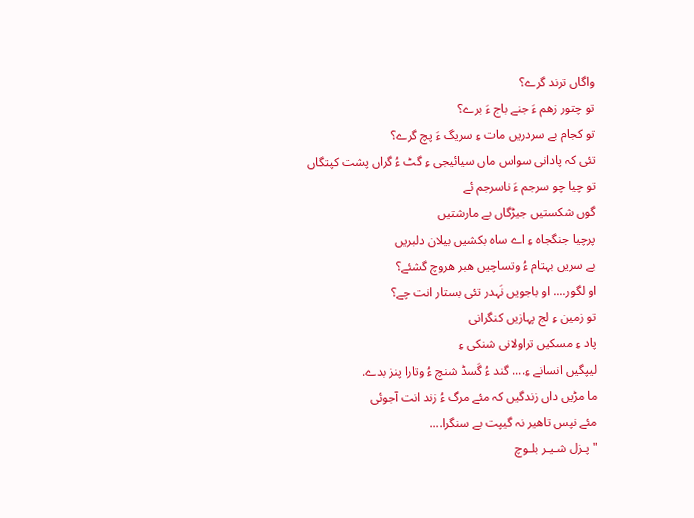واگاں ترند گرے؟
تو چتور زھم ءَ جنے باج ءَ برے؟
تو کجام بے سردریں مات ءِ سریگ ءَ پچ گرے؟
تئی کہ پادانی سواس ماں سیائیجی ءِ گٹ ءُ گراں پشت کپتگاں
تو چیا چو سرجم ءَ ناسرجم ئے
گوں شکستیں جیڑگاں بے مارشتیں
پرچیا جنگجاہ ءِ اے ساہ بکشیں بیلان دلبریں
بے سریں بہتام ءُ وتساچیں ھبر ھروچ گشئے؟
او لگور.... او باجویں نَہدر تئی بستار انت چے؟
تو زمین ءِ لج پہازیں کنگرانی
پاد ءِ مسکیں تراولانی شنکی ءِ
لیپگیں انسانے ءِ.... گند ءُ گَسڈ شنچ ءُ وتارا پنز بدے.
ما مڑیں داں زندگیں کہ مئے مرگ ءُ زند انت آجوئی
مئے نپس تاھیر نہ گیپت بے سنگرا....
"پـزل شـیـر بلـوچ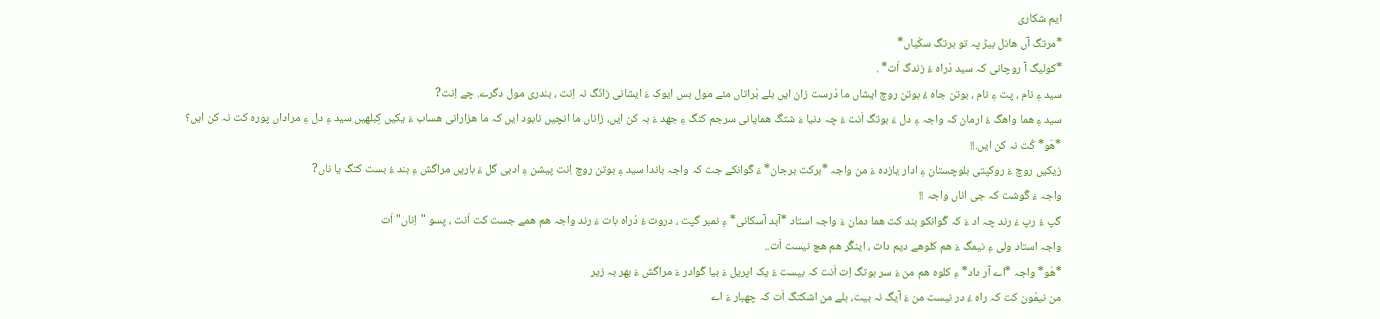ایم شکاری
*مرتگ آں ھانل بیڑ پہ تو برتگ سکّیاں*
*کولیگ آ روچانی کہ سید دْراہ ءُ زندگ اَت* .
سید ءِ نام ، پت ءِ نام ، بوتن جاہ ءُ بوتن روچ ایشاں ما دْرست زان ایں بلے بْراتاں مئے مول بس ایوک ءَ ایشانی زانَگ نہ اِنت ، بندری مول دگرے. چے اِنت?
سید ءِ ھما واھگ ءُ ارمان کہ واجہ ءِ دل ءَ بوتگ اَنت ءُ چہ دنیا ءَ شتگ ھمایانی سرجم کنگ ءِ جھد ءَ بہ کن ایں، زاناں ما انچیں نابود ایں کہ ما ھزارانی ھساب ءَ یکیں کِبلھیں سید ءِ دل ءِ مراداں پورہ کت نہ کن ایں؟
*ھَو* کُت نہ کن ایں.!!
زیکیں روچ ءَ روکپتی بلوچستان ءِ ادار یازدہ ءَ من واجہ *برکت برجان* ءَ گْوانکے جت کہ واجہ باندا سید ءِ بوتن روچ اِنت پیشن ءِ ادبی گل ءَ باریں مراگش ءِ بند ءُ بست کتگ یا ناں?
واجہ ءَ گْوشت کہ جی اناں واجہ !!
گپ ءُ رپ ءَ رند چہ اد ءَ کہ گْوانکو بند کت ھما دمان ءَ واجہ استاد *آبد آسکانی* ءِ نمبر گپت ، دروت ءُ دْراہ بات ءَ رند واجہ ھم ھمے جست کت اَنت ، پسو "اِناں" اَت
واجہ استاد ولی ءِ نیمگ ءَ ھم کلوھے دیم دات ، اینگُر ھم ھچ نیست اَت..
*ھَو* واجہ *اے آر داد* ءِ کلوہ ھم من ءَ سر بوتگ اِت اَنت کہ بیست ءُ یک اپریل ءَ بیا گْوادر ءَ مراگش ءَ بھر بہ زیر
من نیمّون کت کہ راہ ءُ در نیست من ءَ آیگ نہ بیت، بلے من اشکتگ اَت کہ چھبار ءَ اے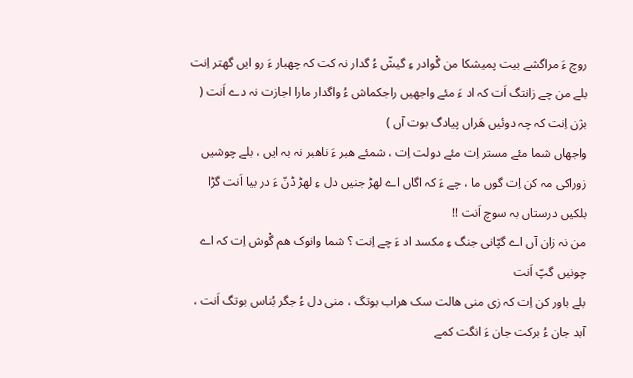روچ ءَ مراگشے بیت پمیشکا من گْوادر ءِ گیشّ ءُ گدار نہ کت کہ چھبار ءَ رو ایں گھتر اِنت بلے من چے زانتگ اَت کہ اد ءَ مئے واجھیں راجکماش ءُ واگدار مارا اجازت نہ دے اَنت ( بژن اِنت کہ چہ دوئیں ھَراں پیادگ بوت آں )
واجھاں شما مئے مستر اِت مئے دولت اِت ، شمئے ھبر ءَ ناھبر نہ بہ ایں ، بلے چوشیں زوراکی مہ کن اِت گوں ما ، چے ءَ کہ اگاں اے لھڑ جنیں دل ءِ لھڑ ڈنّ ءَ در بیا اَنت گڑا بلکیں درستاں بہ سوچ اَنت !!
من نہ زان آں اے گپّانی جنگ ءِ مکسد اد ءَ چے اِنت ؟ شما وانوک ھم گْوش اِت کہ اے چونیں گپّ اَنت
بلے باور کن اِت کہ زی منی ھالت سک ھراب بوتگ ، منی دل ءُ جگر بُناس بوتگ اَنت ، آبد جان ءُ برکت جان ءَ انگت کمے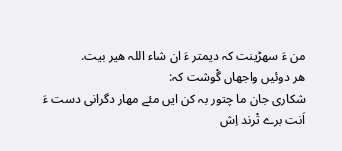من ءَ سھڑینت کہ دیمتر ءَ ان شاء اللہ ھیر بیت.
ھر دوئیں واجھاں گْوشت کہ:
شکاری جان ما چتور بہ کن ایں مئے مھار دگرانی دست ءَ اَنت برے تْرند اِش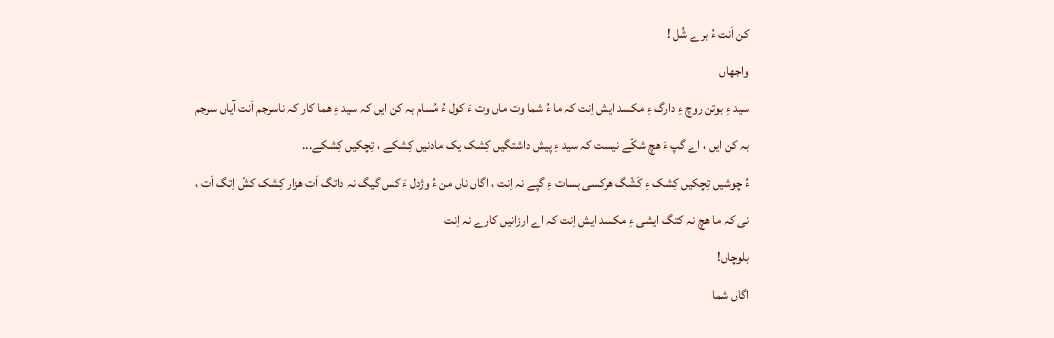کن اَنت ءُ برے شُل !
واجھاں
سید ءِ بوتن روچ ءِ دارگ ءِ مکسد ایش اِنت کہ ما ءُ شما وت ماں وت ءَ کول ءُ مُسام بہ کن ایں کہ سید ءِ ھما کار کہ ناسرجم اَنت آیاں سرجم بہ کن ایں ، اے گپ ءَ ھچ شکّے نیست کہ سید ءِ پیش داشتگیں کِشک یک مادنیں کِشکے ، تِچکیں کِشکے...
ءُ چوشیں تِچکیں کِشک ءِ کَشّگ ھرکسی بسات ءِ گپے نہ اِنت ، اگاں ناں من ءُ وژدل ءَ کس گیگ نہ داتگ اَت ھزار کِشک کشّ اِتگ اَت ، نی کہ ما ھچ نہ کتگ ایشی ءِ مکسد ایش اِنت کہ اے ارزانیں کارے نہ اِنت
بلوچاں!
اگاں شما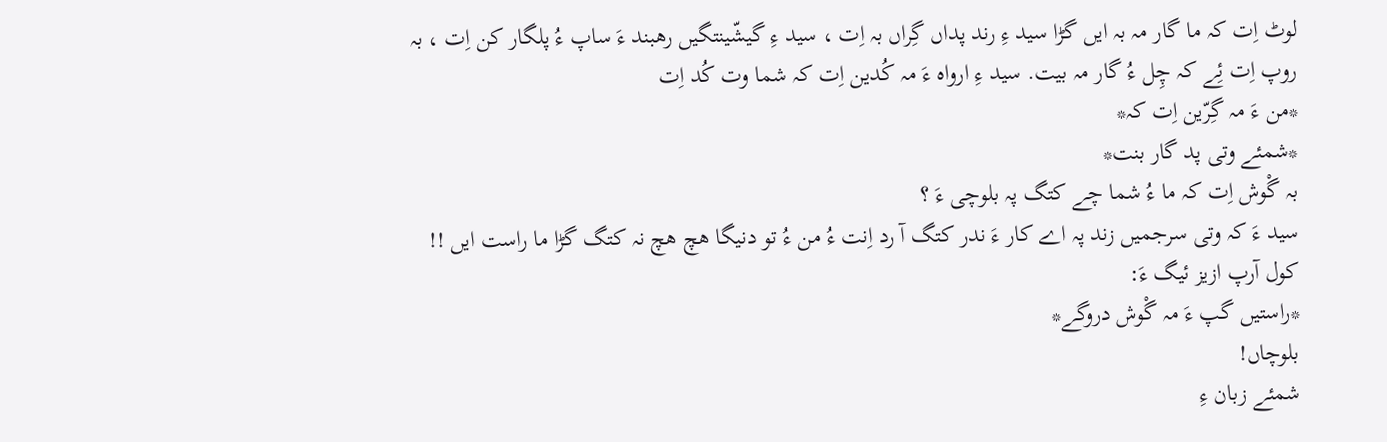لوٹ اِت کہ ما گار مہ بہ ایں گڑا سید ءِ رند پداں گِراں بہ اِت ، سید ءِ گیشّینتگیں رھبند ءَ ساپ ءُ پلگار کن اِت ، بہ روپ اِت ئِے کہ چِل ءُ گار مہ بیت. سید ءِ ارواہ ءَ مہ کُدین اِت کہ شما وت کُد اِت
*من ءَ مہ گِرّین اِت کہ*
*شمئے وتی پد گار بنت*
بہ گْوش اِت کہ ما ءُ شما چے کتگ پہ بلوچی ءَ ؟
سید ءَ کہ وتی سرجمیں زند پہ اے کار ءَ ندر کتگ آ رد اِنت ءُ من ءُ تو دنیگا ھچ ھچ نہ کتگ گڑا ما راست ایں !!
کول آرپ ازیز ئیگ ءَ:
*راستیں گپ ءَ مہ گْوش دروگے*
بلوچاں!
شمئے زبان ءِ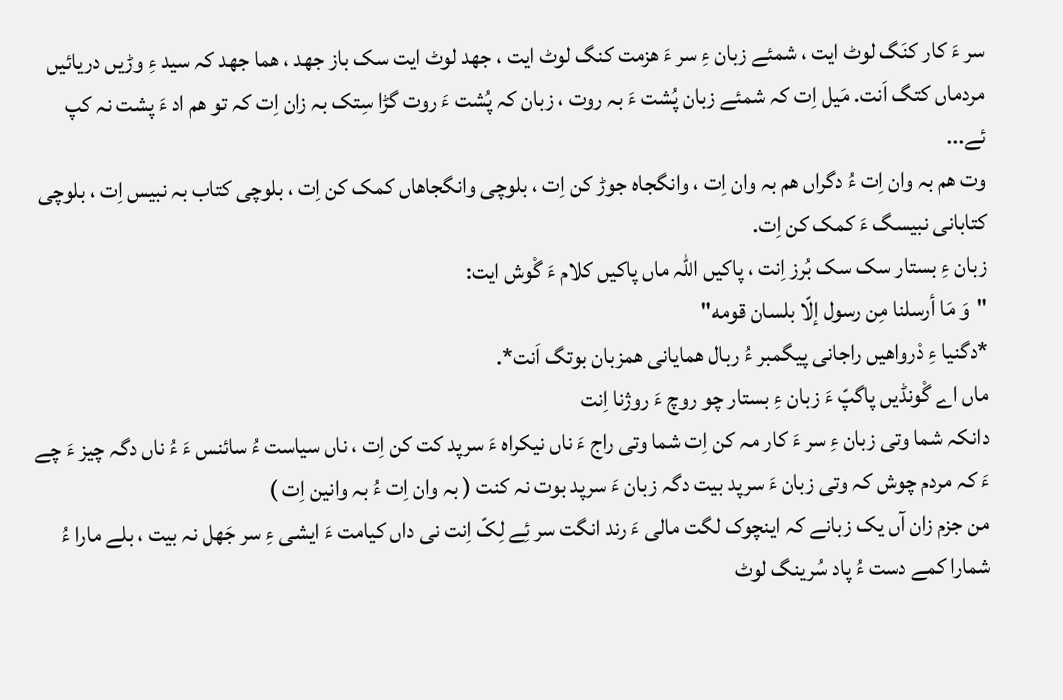سر ءَ کار کنَگ لوٹ ایت ، شمئے زبان ءِ سر ءَ ھزمت کنگ لوٹ ایت ، جھد لوٹ ایت سک باز جھد ، ھما جھد کہ سید ءِ وڑیں دریائیں مردماں کتگ اَنت. مَیل اِت کہ شمئے زبان پُشت ءَ بہ روت ، زبان کہ پُشت ءَ روت گڑا سِتک بہ زان اِت کہ تو ھم اد ءَ پشت نہ کپ ئے...
وت ھم بہ وان اِت ءُ دگراں ھم بہ وان اِت ، وانگجاہ جوڑ کن اِت ، بلوچی وانگجاھاں کمک کن اِت ، بلوچی کتاب بہ نبیس اِت ، بلوچی کتابانی نبیسگ ءَ کمک کن اِت.
زبان ءِ بستار سک سک بُرز اِنت ، پاکیں اللہ ماں پاکیں کلام ءَ گْوش ایت:
"وَ مَا أرسلنا مِن رسول إلّا بلسان قومه"
*دگنیا ءِ دْرواھیں راجانی پیگمبر ءُ ربال ھمایانی ھمزبان بوتگ اَنت*.
ماں اے گْونڈیں پاگپّ ءَ زبان ءِ بستار چو روچ ءَ روژنا اِنت
دانکہ شما وتی زبان ءِ سر ءَ کار مہ کن اِت شما وتی راج ءَ ناں نیکراہ ءَ سرپد کت کن اِت ، ناں سیاست ءُ سائنس ءَ ءُ ناں دگہ چیز ءَ چے ءَ کہ مردم چوش کہ وتی زبان ءَ سرپد بیت دگہ زبان ءَ سرپد بوت نہ کنت ( بہ وان اِت ءُ بہ وانین اِت )
من جزم زان آں یک زبانے کہ اینچوک لگت مالی ءَ رند انگت سر ئِے لِکّ اِنت نی داں کیامت ءَ ایشی ءِ سر جَھل نہ بیت ، بلے مارا ءُ شمارا کمے دست ءُ پاد سُرینگ لوٹ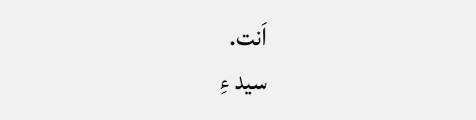اَنت.
سید ءِ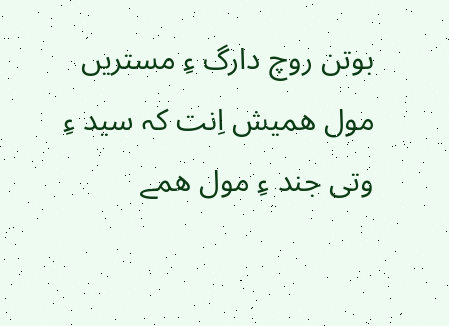بوتن روچ دارگ ءِ مستریں مول ھمیش اِنت کہ سید ءِ وتی جند ءِ مول ھمے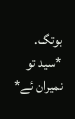بوتگ.
*سید تو نمیران ئے*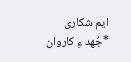ایم شکاری
*جُھد ءِ کاروان